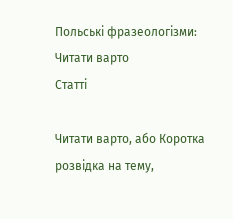Польські фразеологізми: Читати варто
Статті

Читати варто, або Коротка розвідка на тему,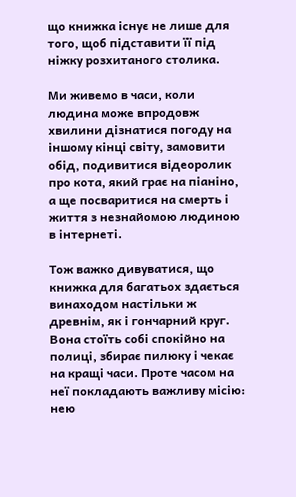що книжка існує не лише для того, щоб підставити її під ніжку розхитаного столика.

Ми живемо в часи, коли людина може впродовж хвилини дізнатися погоду на іншому кінці світу, замовити обід, подивитися відеоролик про кота, який грає на піаніно, а ще посваритися на смерть і життя з незнайомою людиною в інтернеті.

Тож важко дивуватися, що книжка для багатьох здається винаходом настільки ж древнім, як і гончарний круг. Вона стоїть собі спокійно на полиці, збирає пилюку і чекає на кращі часи. Проте часом на неї покладають важливу місію: нею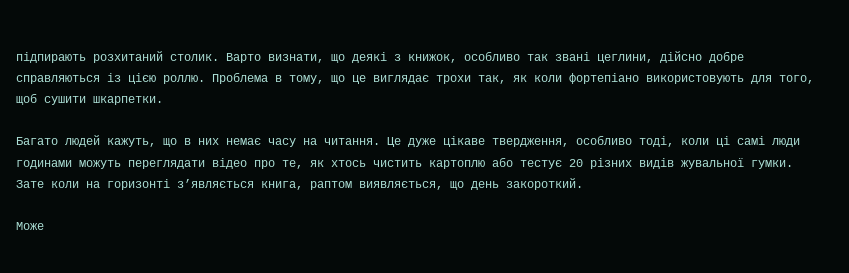підпирають розхитаний столик. Варто визнати, що деякі з книжок, особливо так звані цеглини, дійсно добре справляються із цією роллю. Проблема в тому, що це виглядає трохи так, як коли фортепіано використовують для того, щоб сушити шкарпетки.

Багато людей кажуть, що в них немає часу на читання. Це дуже цікаве твердження, особливо тоді, коли ці самі люди годинами можуть переглядати відео про те, як хтось чистить картоплю або тестує 20 різних видів жувальної гумки. Зате коли на горизонті з’являється книга, раптом виявляється, що день закороткий.

Може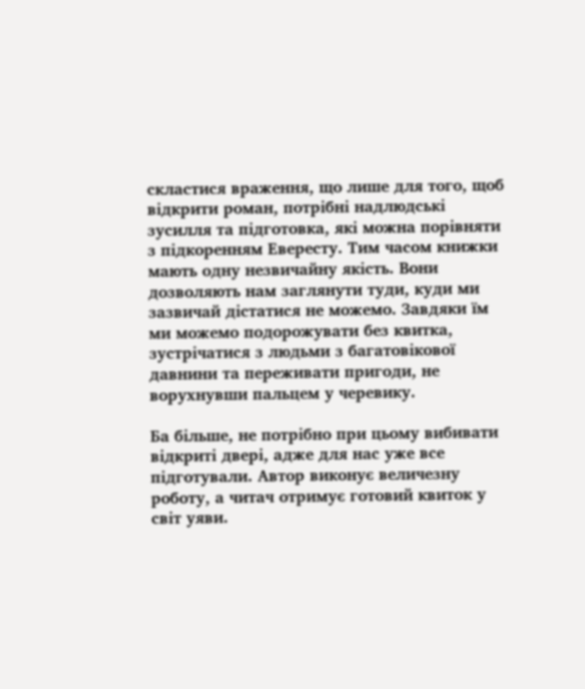скластися враження, що лише для того, щоб відкрити роман, потрібні надлюдські зусилля та підготовка, які можна порівняти з підкоренням Евересту. Тим часом книжки мають одну незвичайну якість. Вони дозволяють нам заглянути туди, куди ми зазвичай дістатися не можемо. Завдяки їм ми можемо подорожувати без квитка, зустрічатися з людьми з багатовікової давнини та переживати пригоди, не ворухнувши пальцем у черевику.

Ба більше, не потрібно при цьому вибивати відкриті двері, адже для нас уже все підготували. Автор виконує величезну роботу, а читач отримує готовий квиток у світ уяви.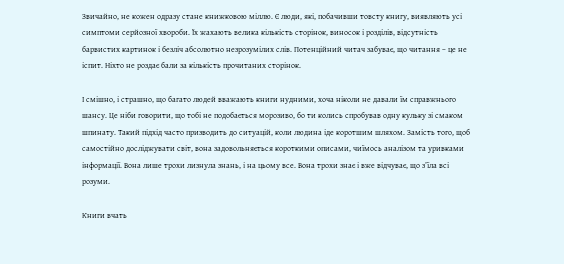Звичайно, не кожен одразу стане книжковою міллю. Є люди, які, побачивши товсту книгу, виявляють усі симптоми серйозної хвороби. Їх жахають велика кількість сторінок, виносок і розділів, відсутність барвистих картинок і безліч абсолютно незрозумілих слів. Потенційний читач забуває, що читання – це не іспит. Ніхто не роздає бали за кількість прочитаних сторінок.

І смішно, і страшно, що багато людей вважають книги нудними, хоча ніколи не давали їм справжнього шансу. Це ніби говорити, що тобі не подобається морозиво, бо ти колись спробував одну кульку зі смаком шпинату. Такий підхід часто призводить до ситуацій, коли людина іде коротшим шляхом. Замість того, щоб самостійно досліджувати світ, вона задовольняється короткими описами, чиїмось аналізом та уривками інформації. Вона лише трохи лизнула знань, і на цьому все. Вона трохи знає і вже відчуває, що з’їла всі розуми.

Книги вчать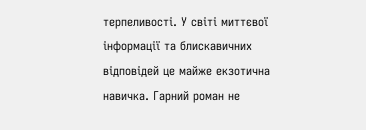терпеливості. У світі миттєвої інформації та блискавичних відповідей це майже екзотична навичка. Гарний роман не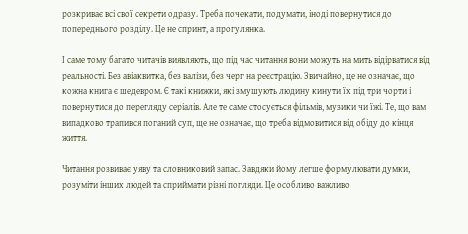розкриває всі свої секрети одразу. Треба почекати, подумати, іноді повернутися до попереднього розділу. Це не спринт, а прогулянка.

І саме тому багато читачів виявляють, що під час читання вони можуть на мить відірватися від реальності. Без авіаквитка, без валізи, без черг на реєстрацію. Звичайно, це не означає, що кожна книга є шедевром. Є такі книжки, які змушують людину кинути їх під три чорти і повернутися до перегляду серіалів. Але те саме стосується фільмів, музики чи їжі. Те, що вам випадково трапився поганий суп, ще не означає, що треба відмовитися від обіду до кінця життя.

Читання розвиває уяву та словниковий запас. Завдяки йому легше формулювати думки, розуміти інших людей та сприймати різні погляди. Це особливо важливо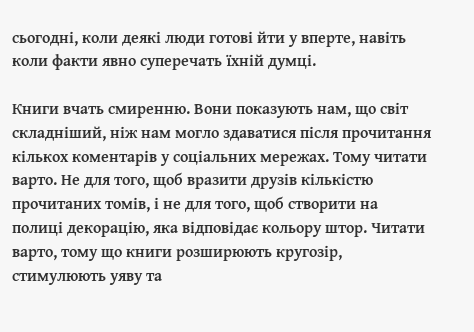сьогодні, коли деякі люди готові йти у вперте, навіть коли факти явно суперечать їхній думці.

Книги вчать смиренню. Вони показують нам, що світ складніший, ніж нам могло здаватися після прочитання кількох коментарів у соціальних мережах. Тому читати варто. Не для того, щоб вразити друзів кількістю прочитаних томів, і не для того, щоб створити на полиці декорацію, яка відповідає кольору штор. Читати варто, тому що книги розширюють кругозір, стимулюють уяву та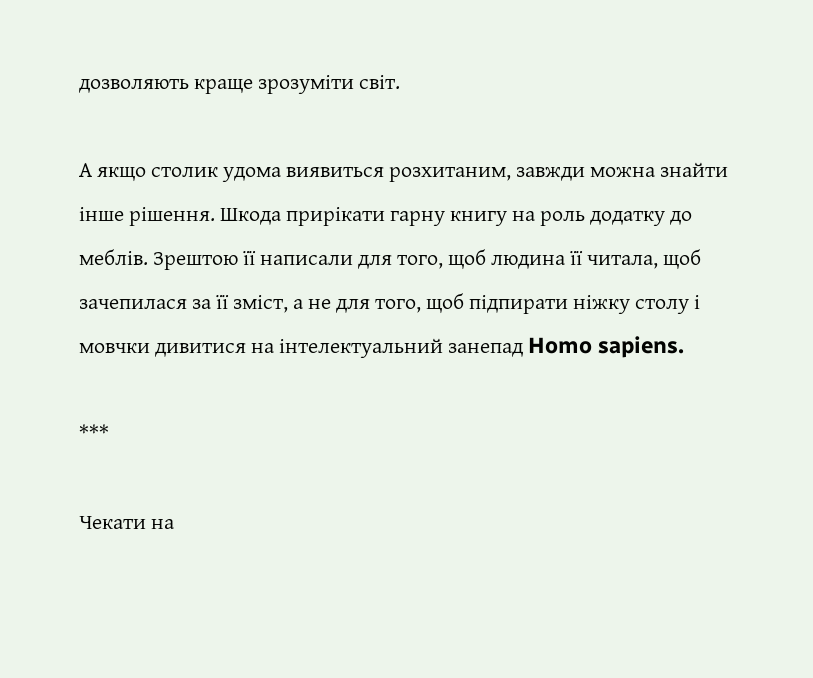дозволяють краще зрозуміти світ.

А якщо столик удома виявиться розхитаним, завжди можна знайти інше рішення. Шкода прирікати гарну книгу на роль додатку до меблів. Зрештою її написали для того, щоб людина її читала, щоб зачепилася за її зміст, а не для того, щоб підпирати ніжку столу і мовчки дивитися на інтелектуальний занепад Homo sapiens.

***

Чекати на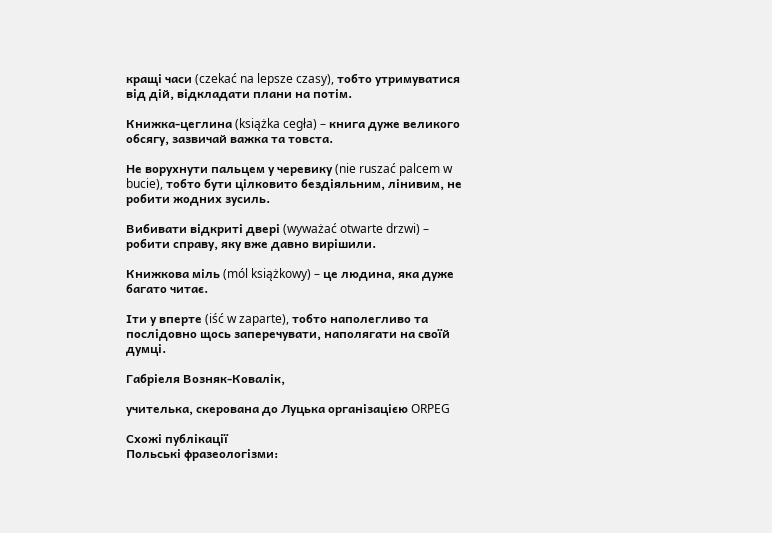кращі часи (czekać na lepsze czasy), тобто утримуватися від дій, відкладати плани на потім.

Книжка-цеглина (książka cegła) – книга дуже великого обсягу, зазвичай важка та товста.

Не ворухнути пальцем у черевику (nie ruszać palcem w bucie), тобто бути цілковито бездіяльним, лінивим, не робити жодних зусиль.

Вибивати відкриті двері (wyważać otwarte drzwi) – робити справу, яку вже давно вирішили.

Книжкова міль (mól książkowy) – це людина, яка дуже багато читає.

Іти у вперте (iść w zaparte), тобто наполегливо та послідовно щось заперечувати, наполягати на своїй думці.

Габріеля Возняк-Ковалік,

учителька, скерована до Луцька організацією ORPEG

Схожі публікації
Польські фразеологізми: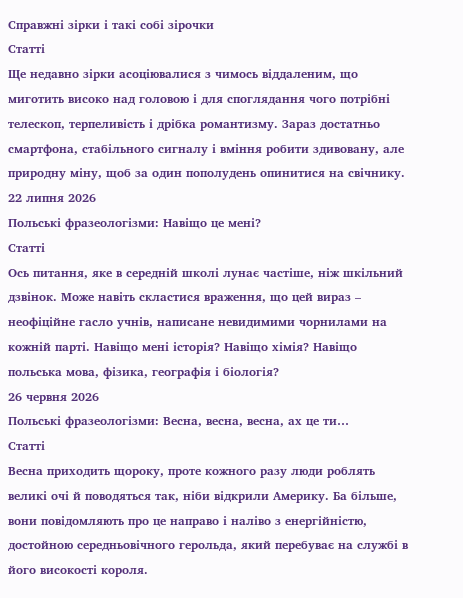Справжні зірки і такі собі зірочки
Статті
Ще недавно зірки асоціювалися з чимось віддаленим, що миготить високо над головою і для споглядання чого потрібні телескоп, терпеливість і дрібка романтизму. Зараз достатньо смартфона, стабільного сигналу і вміння робити здивовану, але природну міну, щоб за один пополудень опинитися на свічнику.
22 липня 2026
Польські фразеологізми: Навіщо це мені?
Статті
Ось питання, яке в середній школі лунає частіше, ніж шкільний дзвінок. Може навіть скластися враження, що цей вираз – неофіційне гасло учнів, написане невидимими чорнилами на кожній парті. Навіщо мені історія? Навіщо хімія? Навіщо польська мова, фізика, географія і біологія?
26 червня 2026
Польські фразеологізми: Весна, весна, весна, ах це ти…
Статті
Весна приходить щороку, проте кожного разу люди роблять великі очі й поводяться так, ніби відкрили Америку. Ба більше, вони повідомляють про це направо і наліво з енергійністю, достойною середньовічного герольда, який перебуває на службі в його високості короля.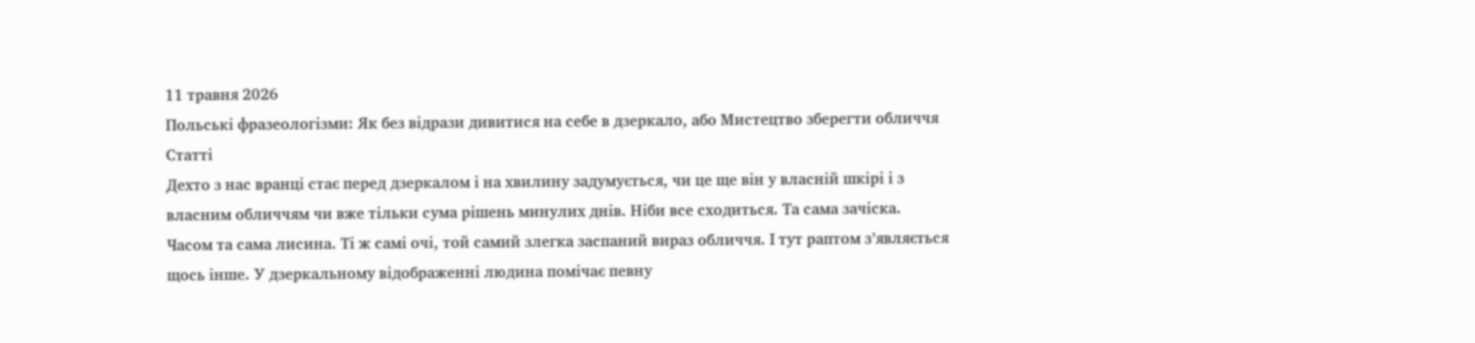11 травня 2026
Польські фразеологізми: Як без відрази дивитися на себе в дзеркало, або Мистецтво зберегти обличчя
Статті
Дехто з нас вранці стає перед дзеркалом і на хвилину задумується, чи це ще він у власній шкірі і з власним обличчям чи вже тільки сума рішень минулих днів. Ніби все сходиться. Та сама зачіска. Часом та сама лисина. Ті ж самі очі, той самий злегка заспаний вираз обличчя. І тут раптом з’являється щось інше. У дзеркальному відображенні людина помічає певну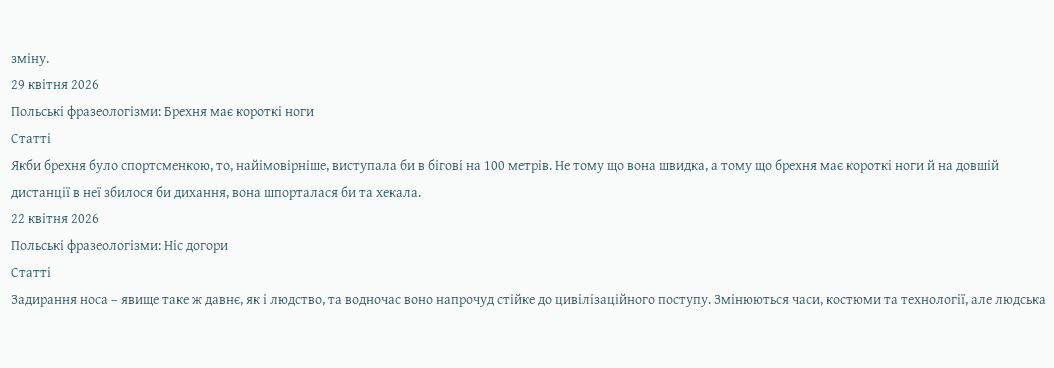зміну.
29 квітня 2026
Польські фразеологізми: Брехня має короткі ноги
Статті
Якби брехня було спортсменкою, то, найімовірніше, виступала би в бігові на 100 метрів. Не тому що вона швидка, а тому що брехня має короткі ноги й на довшій дистанції в неї збилося би дихання, вона шпорталася би та хекала.
22 квітня 2026
Польські фразеологізми: Ніс догори
Статті
Задирання носа – явище таке ж давнє, як і людство, та водночас воно напрочуд стійке до цивілізаційного поступу. Змінюються часи, костюми та технології, але людська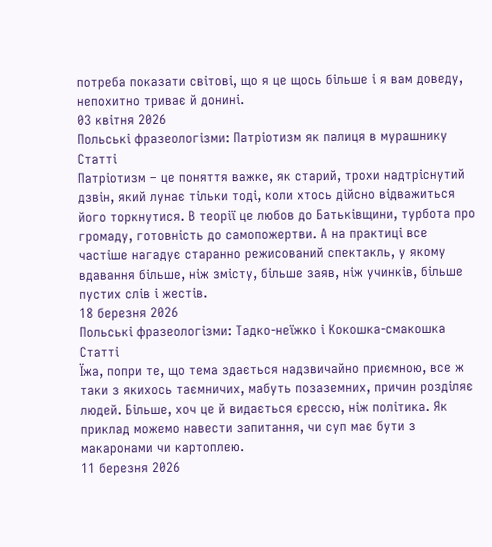потреба показати світові, що я це щось більше і я вам доведу, непохитно триває й донині.
03 квітня 2026
Польські фразеологізми: Патріотизм як палиця в мурашнику
Статті
Патріотизм – це поняття важке, як старий, трохи надтріснутий дзвін, який лунає тільки тоді, коли хтось дійсно відважиться його торкнутися. В теорії це любов до Батьківщини, турбота про громаду, готовність до самопожертви. А на практиці все частіше нагадує старанно режисований спектакль, у якому вдавання більше, ніж змісту, більше заяв, ніж учинків, більше пустих слів і жестів.
18 березня 2026
Польські фразеологізми: Тадко-неїжко і Кокошка-смакошка
Статті
Їжа, попри те, що тема здається надзвичайно приємною, все ж таки з якихось таємничих, мабуть позаземних, причин розділяє людей. Більше, хоч це й видається єрессю, ніж політика. Як приклад можемо навести запитання, чи суп має бути з макаронами чи картоплею.
11 березня 2026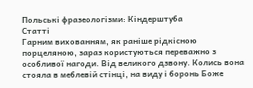Польські фразеологізми: Кіндерштуба
Статті
Гарним вихованням, як раніше рідкісною порцеляною, зараз користуються переважно з особливої нагоди. Від великого дзвону. Колись вона стояла в меблевій стінці, на виду і боронь Боже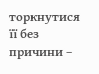торкнутися її без причини –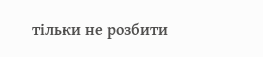тільки не розбити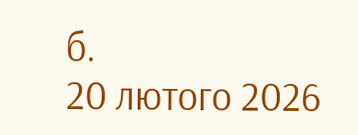б.
20 лютого 2026